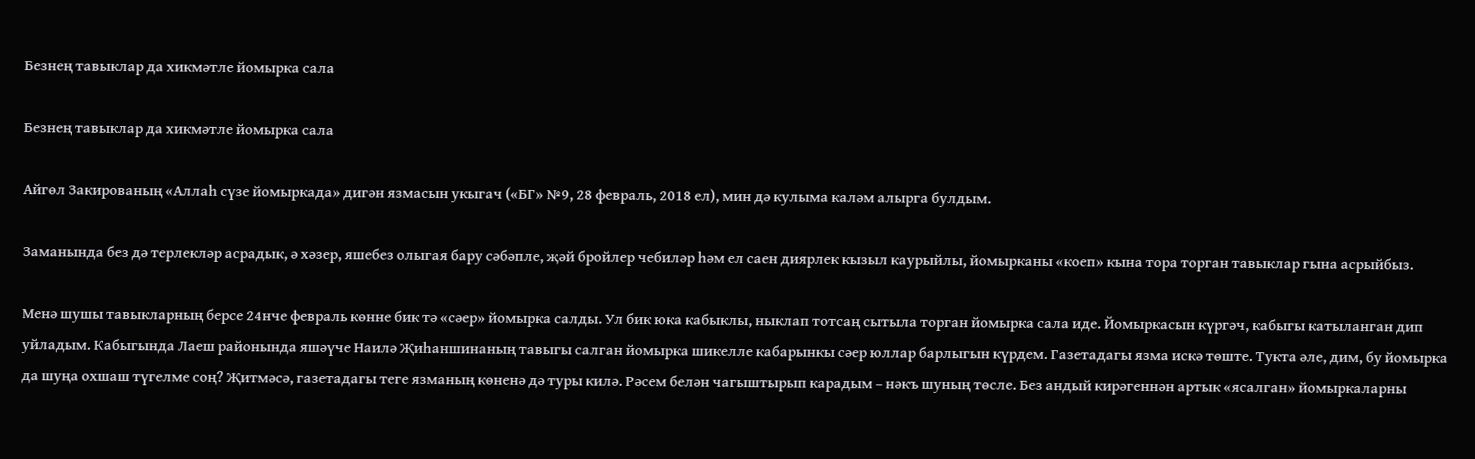Безнең тавыклар да хикмәтле йомырка сала

Безнең тавыклар да хикмәтле йомырка сала

Айгөл Закированың «Аллаһ сүзе йомыркада» дигән язмасын укыгач («БГ» №9, 28 февраль, 2018 ел), мин дә кулыма каләм алырга булдым.

Заманында без дә терлекләр асрадык, ә хәзер, яшебез олыгая бару сәбәпле, җәй бройлер чебиләр һәм ел саен диярлек кызыл каурыйлы, йомырканы «коеп» кына тора торган тавыклар гына асрыйбыз.

Менә шушы тавыкларның берсе 24нче февраль көнне бик тә «сәер» йомырка салды. Ул бик юка кабыклы, ныклап тотсаң сытыла торган йомырка сала иде. Йомыркасын күргәч, кабыгы катыланган дип уйладым. Кабыгында Лаеш районында яшәүче Наилә Җиһаншинаның тавыгы салган йомырка шикелле кабарынкы сәер юллар барлыгын күрдем. Газетадагы язма искә төште. Тукта әле, дим, бу йомырка да шуңа охшаш түгелме соң? Җитмәсә, газетадагы теге язманың көненә дә туры килә. Рәсем белән чагыштырып карадым – нәкъ шуның төсле. Без андый кирәгеннән артык «ясалган» йомыркаларны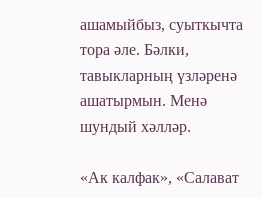ашамыйбыз, суыткычта тора әле. Бәлки, тавыкларның үзләренә ашатырмын. Менә шундый хәлләр.

«Ак калфак», «Салават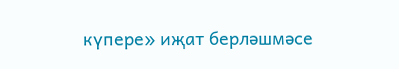күпере» иҗат берләшмәсе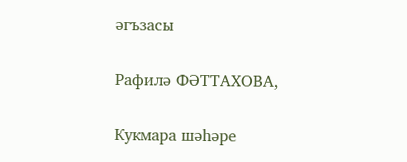әгъзасы

Рафилә ФӘТТАХОВА,

Кукмара шәһәре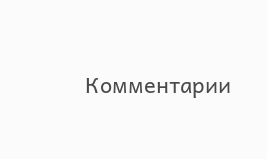Комментарии